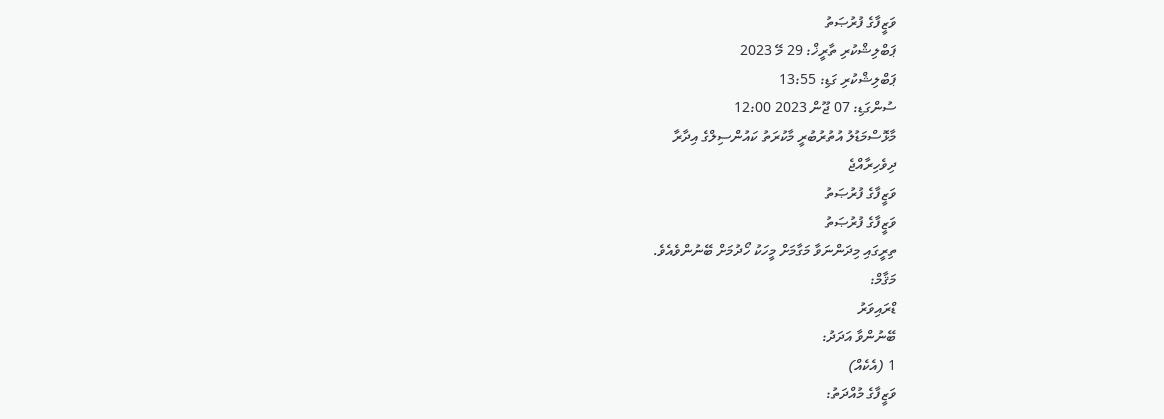ވަޒީފާގެ ފުރުޞަތު
ޕަބްލިޝްކުރި ތާރީޚް: 29 މޭ 2023
ޕަބްލިޝްކުރި ގަޑި: 13:55
ސުންގަޑި: 07 ޖޫން 2023 12:00
މާޅޮސްމަޑުލު އުތުރުބުރީ މާކުރަތު ކައުންސިލްގެ އިދާރާ
ދިވެހިރާއްޖެ
ވަޒީފާގެ ފުރުޞަތު
ވަޒީފާގެ ފުރުޞަތު
ތިރީގައި މިދަންނަވާ މަގާމަށް މީހަކު ހޯދުމަށް ބޭނުންވެއެވެ.
މަޤާމް:
ޑްރައިވަރު
ބޭނުންވާ އަދަދު:
1 (އެކެއް)
ވަޒީފާގެ މުއްދަތު: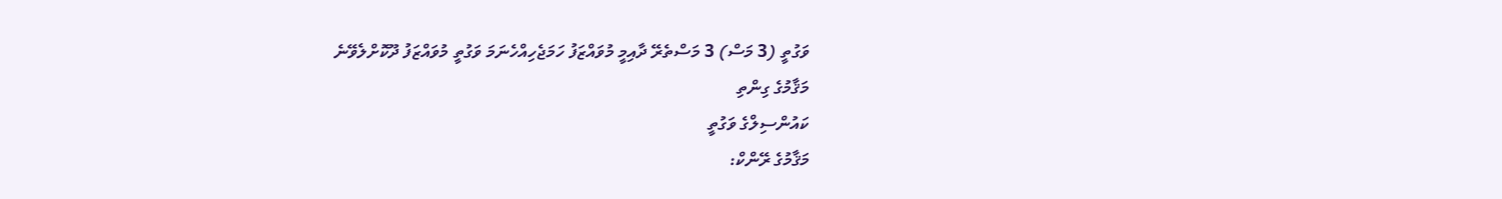ވަގުތީ (3 މަސް) 3 މަސްތެރޭ ދާއިމީ މުވައްޒަފު ހަމަޖެހިއްހެނަމަ ވަގުތީ މުވައްޒަފު ދޫކޮށްލެވޭނެ
މަޤާމުގެ ގިންތި
ކައުންސިލްގެ ވަގުތީ
މަޤާމުގެ ރޭންކް: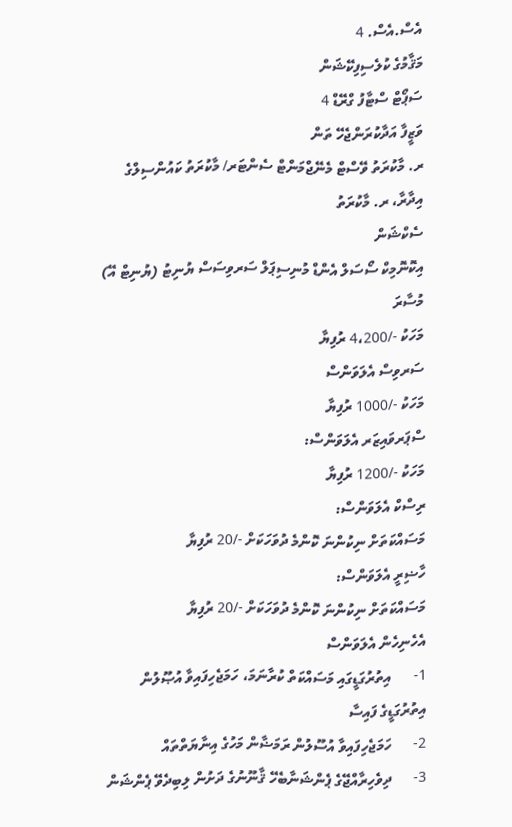އެސް.އެސް. 4
މަޤާމުގެ ކުލެސިފިކޭޝަން
ސަޕޯޓް ސްޓާފު ގްރޭޑް 4
ވަޒީފާ އަދާކުރަންޖެހޭ ތަން
ރ. މާކުރަތު ވޭސްޓް މެނޭޖްމަންޓް ސެންޓަރ/ މާކުރަތު ކައުންސިލްގެ އިދާރާ، ރ. މާކުރަތު
ސެކްޝަން
އިކޮނޮމިކް ސޯސަލް އެންޑް މުނިސިޕަލް ސަރވިސަސް ޔުނިޓު (ޔުނިޓް އޭ)
މުސާރަ
މަހަކު -/4،200 ރުފިޔާ
ސަރވިސް އެލަވަންސް
މަހަކު -/1000 ރުފިޔާ
ސްޕަރވައިޒަރ އެލަވަންސް:
މަހަކު -/1200 ރުފިޔާ
ރިސްކް އެލަވަންސް:
މަސައްކަތަށް ނިކުންނަ ކޮންމެ ދުވަހަކަށް -/20 ރުފިޔާ
ހާޟިރީ އެލަވަންސް:
މަސައްކަތަށް ނިކުންނަ ކޮންމެ ދުވަހަކަށް -/20 ރުފިޔާ
އެހެނިހެން އެލަވަންސް
1-      އިތުރުގަޑީގައި މަސައްކަތް ކުރާނަމަ، ހަމަޖެހިފައިވާ އުޞޫލުން އިތުރުގަޑީގެ ފައިސާ
2-      ހަމަޖެހިފައިވާ އުސޫލުން ރަމަޟާން މަހުގެ އިނާޔަތްތައް
3-      ދިވެހިރާއްޖޭގެ ޕެންޝަނާބެހޭ ޤާނޫނުގެ ދަށުން ލިބިދެވޭ ޕެންޝަން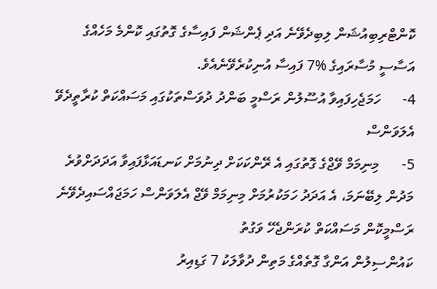ކޮންޓްރިބިއުޝަން ލިބިދެވޭނެ އަދި ޕެންޝަން ފައިސާގެ ގޮތުގައި ކޮންމެ މަހެއްގެ  އަސާސީ މުސާރައިގެ %7 ފައިސާ އުނިކުރެވޭނެއެވެ.
4-      ހަމަޖެހިފައިވާ އުސޫލުން ރަސްމީ ބަންދު ދުވަސްތަކުގައި މަސައްކަތް ކުރާތީދެވޭ އެލަވަންސް
5-      މިނިމަމް ވޭޖްގެ ގޮތުގައި އެ ރޭންކަކަށް ދިނުމަށް ކަނޑައަޅާފައިވާ އަދަދަށްވުރެ މަދުން ލިބޭނަމަ، އެ އަދަދު ހަމަކުރުމަށް މިނިމަމް ވޭޖް އެލަވަންސް ހަމަޖައްސައިދެވޭނެ
ރަސްމީކޮން މަސައްކަތް ކުރަންޖެހޭ ވަގުތު
ކައުންސިލުން އަންގާ ގޮތެއްގެ މަތިން ދުވާލަކު 7 ގަޑިއިރު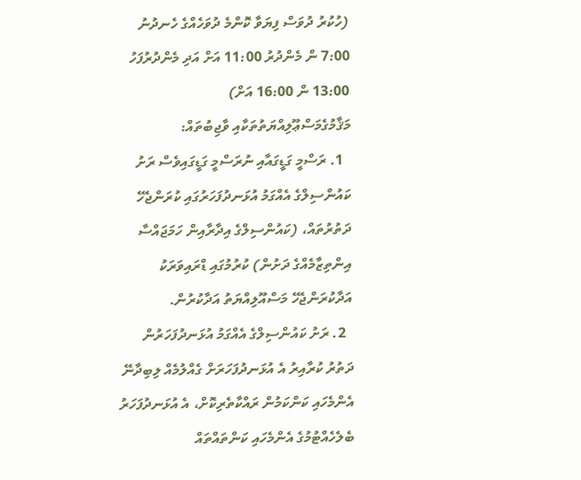(ހުކުރު ދުވަސް ފިޔަވާ ކޮންމެ ދުވަހެއްގެ ހެނދުނު 7:00 ން މެންދުރު 11:00 އަށް އަދި މެންދުރުފަހު 13:00 ން 16:00 އަށް)
މަޤާމުގެމަސްޢޫލިއްޔަތުތަކާއި ވާޖިބުތައް:
  1. ރަސްމީ ގަޑީގައާއި ނުރަސްމީ ގަޑީގައިވެސް ރަށު ކައުންސިލްގެ އެއްގަމު އުޅަނދުފަހަރުގައި ކުރަންޖެހޭ ދަތުރުތައް، (ކައުންސިލްގެ އިދާރާއިން ހަމަޖައްސާ އިންތިޒާމެއްގެ ދަށުން) ކުރުމުގައި ޑްރައިވަރަކު އަދާކުރަންޖެހޭ މަސްއޫލިއްޔަތު އަދާކުރުން.
  2. ރަށު ކައުންސިލްގެ އެއްގަމު އުޅަނދުފަހަރުން ދަތުރު ކުރާއިރު އެ އުޅަނދުފަހަރަށް ގެއްލުމެއް ލިބިދާނޭ އެންމެހައި ކަންކަމުން ރައްކާތެރިކޮށް، އެ އުޅަނދުފަހަރު ބެލެހެއްޓުމުގެ އެންމެހައި ކަންތައްތައް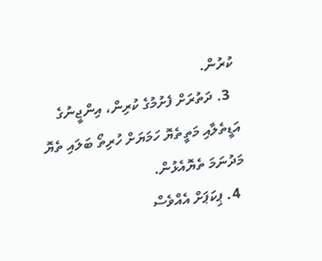ކުރުން.
  3. ދަތުރަށް ފެށުމުގެ ކުރިން، އިންޖީނުގެ އަޑީތެލާއި މަތީތެޔޮ ހަމަޔަށް ހުރިތޯ ބަލައި ތެޔޮ މަދުނަމަ ތެޔޮއެޅުން.
  4. ޕިކަޕަށް އެއްވެސް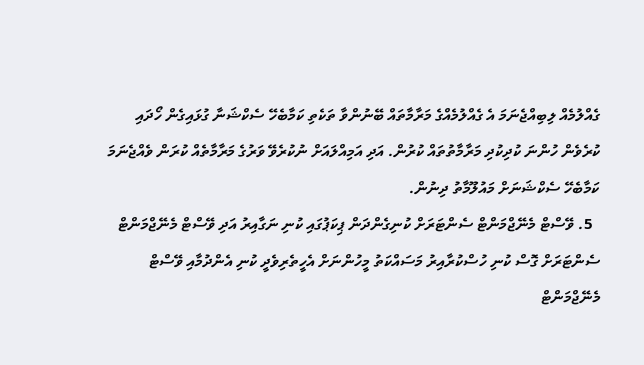ގެއްލުމެއް ލިބިއްޖެނަމަ އެ ގެއްލުމެއްގެ މަރާމާތައް ބޭނުންވާ ތަކެތި ކަމާބެހޭ ސެކްޝަނާ ގުޅައިގެން ހޯދައި ކުރެވެން ހުންނަ ކުދިކުދި މަރާމާތުތައް ކުރުން. އަދި އަމިއްލައަށް ނުކުރެވޭ ވަރުގެ މަރާމާތެއް ކުރަން ވެއްޖެނަމަ ކަމާބެހޭ ސެކްޝަނަށް މައުލޫމާތު ދިނުން.
  5. ވޭސްޓް މެނޭޖްމަންޓް ސެންޓަރަށް ކުނިގެންދަން ޕިކަޕުގައި ކުނި ނަގާއިރު އަދި ވޭސްޓް މެނޭޖްމަންޓް ސެންޓަރަށް ގޮސް ކުނި ހުސްކުރާއިރު މަސައްކަތު މީހުންނަށް އެހީތެރިވެދީ ކުނި އެންދުމާއި ވޭސްޓް މެނޭޖްމަންޓް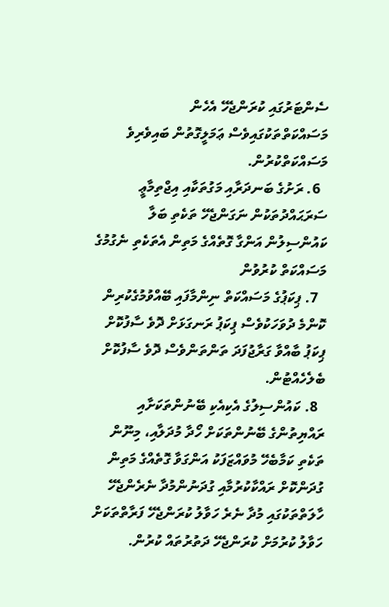ސެންޓަރުގައި ކުރަންޖެހޭ އެހެން މަސައްކަތްތަކުގައިވެސް ޢަމަލީގޮތުން ބައިވެރިވެ މަސައްކަތްކުރުން.
  6. ރަށުގެ ބަނދަރާއި މަގުތަކާއި އިޖްތިމާޢީ ސަރަޙައްދުތަކުން ނަގަންޖެހޭ ތަކެތި ބަލާ ކައުންސިލުން އަންގާ ގޮތެއްގެ މަތިން އެތަކެތި ނެގުމުގެ މަސައްކަތް ކުރުވުން
  7. ޕިކަޕުގެ މަސައްކަތް ނިންމާފައި ބޭއްވުމުގެކުރިން ކޮންމެ ދުވަހަކުވެސް ޕިކަޕު ރަނގަޅަށް ދޮވެ ސާފުކޮށް ޕިކަޕު ބާއްވާ ގަރާޖުފަދަ ތަންތަންވެސް ދޮވެ ސާފުކޮށް ބެލެހެއްޓުން.
  8. ކައުންސިލުގެ އެކިއެކި ބޭނުންތަކަށާއި ރައްޔިތުންގެ ބޭނުންތަކަށް ހޯދާ މުދަލާއި، މިނޫން ތަކެތި ކަމާބެހޭ މުވައްޒަފަކު އަންގަވާ ގޮތެއްގެ މަތިން ގުދަންކޮށް ރައްކާކުރުމާއި ގުދަނުންމުދާ ނެރެންޖެހޭ ހާލަތްތަކުގައި މުދާ ނެރެ ހަވާލު ކުރަންޖެހޭ ފަރާތްތަކަށް ހަވާލު ކުރުމަށް ކުރަންޖެހޭ ދަތުރުތައް ކުރުން.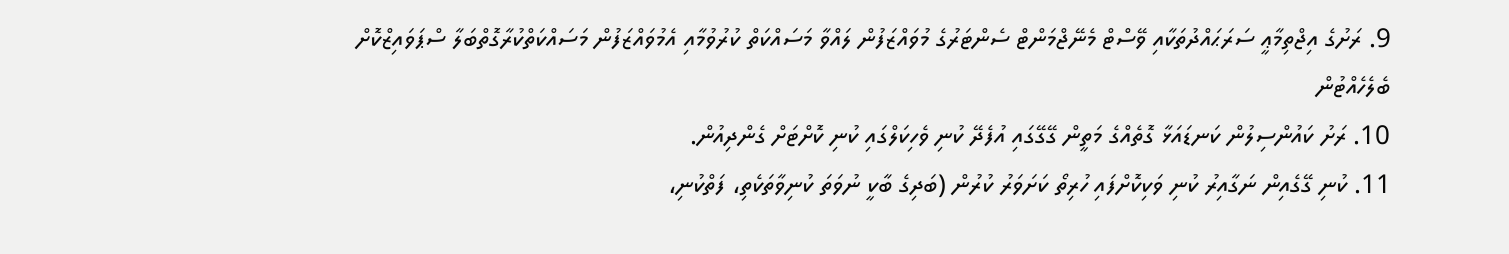9. ރަށުގެ އިޖްތިމާޢީ ސަރަޙައްދުތަކާއި ވޭސްޓް މެނޭޖްމަންޓް ސެންޓަރުގެ މުވައްޒަފުން ލައްވާ މަސައްކަތް ކުރުވުމާއި އެމުވައްޒަފުން މަސައްކަތްކުރާގޮތްބަލާ ސްޕަވައިޒްކޮށް ބެލެހެއްޓުން
10. ރަށު ކައުންސިލުން ކަނޑައަޅާ ގޮތެއްގެ މަތީން ގޭގޭގައި އުފެދޭ ކުނި ވެހިކަލްގައި ކުނި ކޮށްޓަށް ގެންދިއުން.
11. ކުނި ގޭގެއިން ނަގާއިރު ކުނި ވަކިކޮށްފައި ހުރިތޯ ކަށަވަރު ކުރުން (ބަދިގެ ބާކީ ނުވަތަ ކުނިވާތަކެތި، ފަތްކުނި،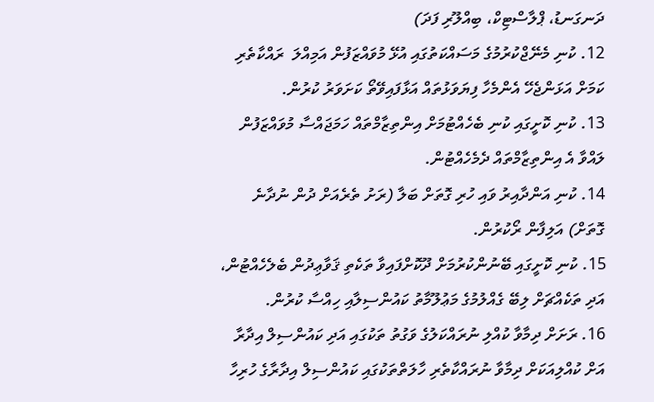ދަނގަނޑު، ޕްލާސްޓިކް، ބިއްލޫރި ފަދަ)
12. ކުނި މެނޭޖްކުރުމުގެ މަސައްކަތުގައި އުޅޭ މުވައްޒަފުން އަމިއްލަ  ރައްކާތެރި ކަމަށް އަޅަންޖެހޭ އެންމެހާ ފިޔަވަޅުތައް އަޅާފައިވޭތޯ ކަށަވަރު ކުރުން.
13. ކުނި ކޮށީގައި ކުނި ބެހެއްޓުމަށް އިންތިޒާމްތައް ހަމަޖައްސާ މުވައްޒަފުން ލައްވާ އެ އިންތިޒާމްތައް ދެމެހެއްޓުން.
14. ކުނި އަންދާއިރު ވައި ހުރި ގޮތަށް ބަލާ (ރަށު ތެރެއަށް ދުން ނުދާނެ ގޮތަށް) އަލިފާން ރޯކުރުން.
15. ކުނި ކޮށީގައި ބޭނުންކުރުމަށް ދޫކޮށްފައިވާ ތަކެތި ޤަވާޢިދުން ބެލެހެއްޓުން، އަދި ތަކެއްޗަށް ލިބޭ ގެއްލުމުގެ މަޢުލޫމާތު ކައުންސިލާއި ހިއްސާ ކުރުން.
16. ރަށަށް ދިމާވާ ކުއްލި ނުރައްކަލުގެ ވަގުތު ތަކުގައި އަދި ކައުންސިލް އިދާރާ އަށް ކުއްލިއަކަށް ދިމާވާ ނުރައްކާތެރި ހާލަތްތަކުގައި ކައުންސިލް އިދާރާގެ ހުރިހާ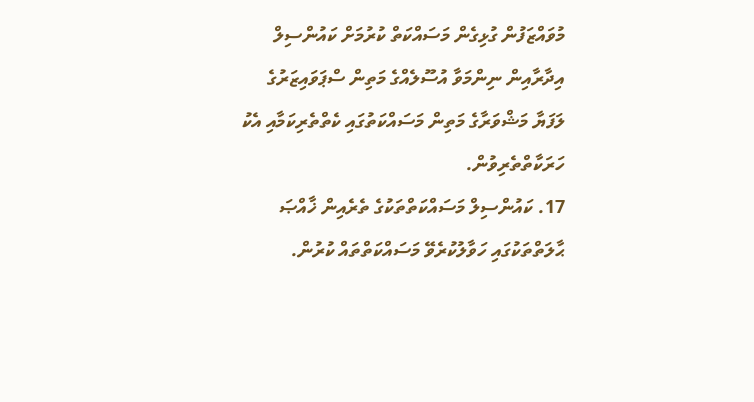މުވައްޒަފުން ގުޅިގެން މަސައްކަތް ކުރުމަށް ކައުންސިލް އިދާރާއިން ނިންމަވާ އުސޫލެއްގެ މަތިން ސްޕަވައިޒަރުގެ ލަފަޔާ މަޝްވަރާގެ މަތިން މަސައްކަތުގައި ކެތްތެރިކަމާއި އެކު ހަރަކާތްތެރިވުން.
17. ކައުންސިލް މަސައްކަތްތަކުގެ ތެރެއިން ޚާއްޞަ ޙާލަތްތަކުގައި ހަވާލުކުރެވޭ މަސައްކަތްތައް ކުރުން.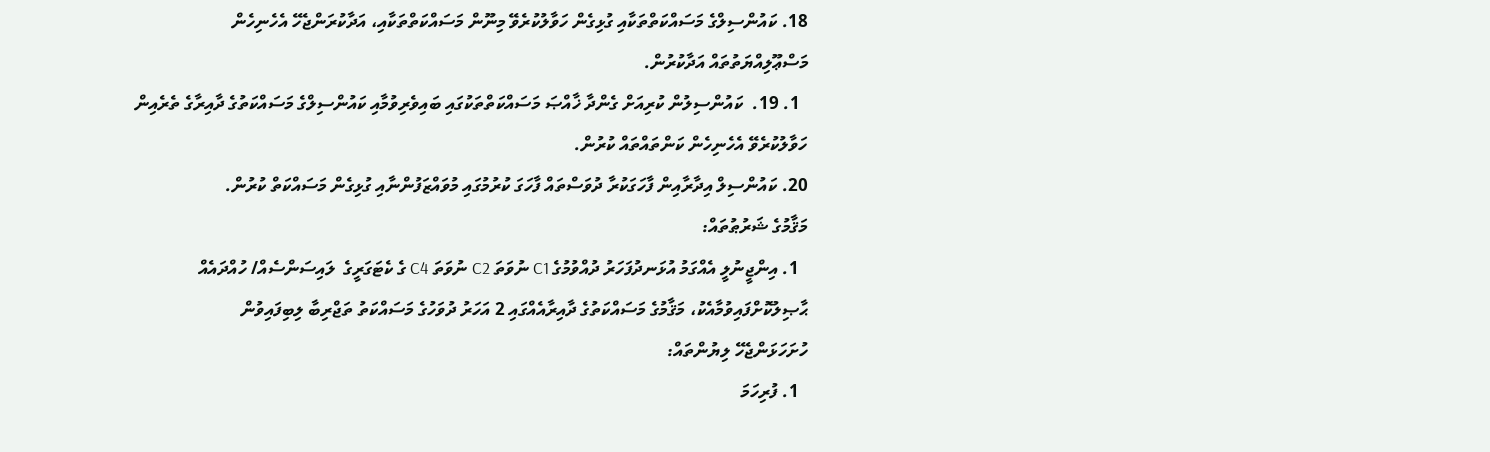18. ކައުންސިލްގެ މަސައްކަތްތަކާއި ގުޅިގެން ހަވާލުކުރެވޭ މިނޫން މަސައްކަތްތަކާއި، އަދާކުރަންޖެހޭ އެހެނިހެން މަސްޢޫލިއްޔަތުތައް އަދާކުރުން.
  1. 19.  ކައުންސިލުން ކުރިއަށް ގެންދާ ޚާއްޞަ މަސައްކަތްތަކުގައި ބައިވެރިވުމާއި ކައުންސިލްގެ މަސައްކަތުގެ ދާއިރާގެ ތެރެއިން ހަވާލުކުރެވޭ އެހެނިހެން ކަންތައްތައް ކުރުން.
20. ކައުންސިލް އިދާރާއިން ފާހަގަކުރާ ދުވަސްތައް ފާހަގަ ކުރުމުގައި މުވައްޒަފުންނާއި ގުޅިގެން މަސައްކަތް ކުރުން.
މަޤާމުގެ ޝަރުޠުތައް:
  1. އިންޖީނުލީ އެއްގަމު އުޅަނދުފަހަރު ދުއްވުމުގެ C1 ނުވަތަ C2 ނުވަތަ C4 ގެ ކެޓަގަރީގެ  ލައިސަންސެއް/ ހުއްދައެއް ޙާޞިލުކޮށްފައިވުމާއެކު، މަޤާމުގެ މަސައްކަތުގެ ދާއިރާއެއްގައި 2 އަހަރު ދުވަހުގެ މަސައްކަތު ތަޖްރިބާ ލިބިފައިވުން
ހުށަހަޅަންޖެހޭ ލިޔުންތައް:
  1. ފުރިހަމަ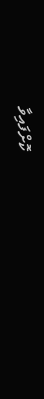ކޮށްފައިވާ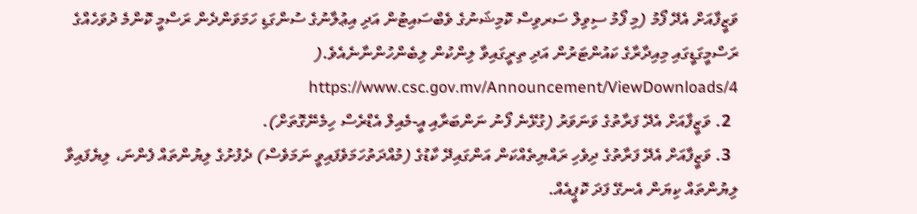ވަޒީފާއަށް އެދޭ ފޯމު (މި ފޯމު ސިވިލް ސަރވިސް ކޮމިޝަނުގެ ވެބްސައިޓުން އަދި އިޢުލާނުގެ ސުންގަޑި ހަމަވަންދެން ރަސްމީ ކޮންމެ ދުވަހެއްގެ ރަސްމީގަޑީގައި މިއިދާރާގެ ކައުންޓަރުން އަދި ތިރީގައިވާ ލިންކުން ލިބެންހުންނާނެއެވެ.( https://www.csc.gov.mv/Announcement/ViewDownloads/4
  2. ވަޒީފާއަށް އެދޭ ފަރާތުގެ ވަނަވަރު (ގުޅޭނެ ފޯނު ނަންބަރާއި އީ-މެއިލް އެޑްރެސް ހިމެނޭގޮތަށް).
  3. ވަޒީފާއަށް އެދޭ ފަރާތުގެ ދިވެހި ރައްޔިތެއްކަން އަންގައިދޭ ކާޑުގެ (މުއްދަތުހަމަވެފައިވީ ނަމަވެސް) ދެފުށުގެ ލިޔުންތައް ފެންނަ، ލިޔެފައިވާ ލިޔުންތައް ކިޔަން އެނގޭ ފަދަ ކޮޕީއެއް.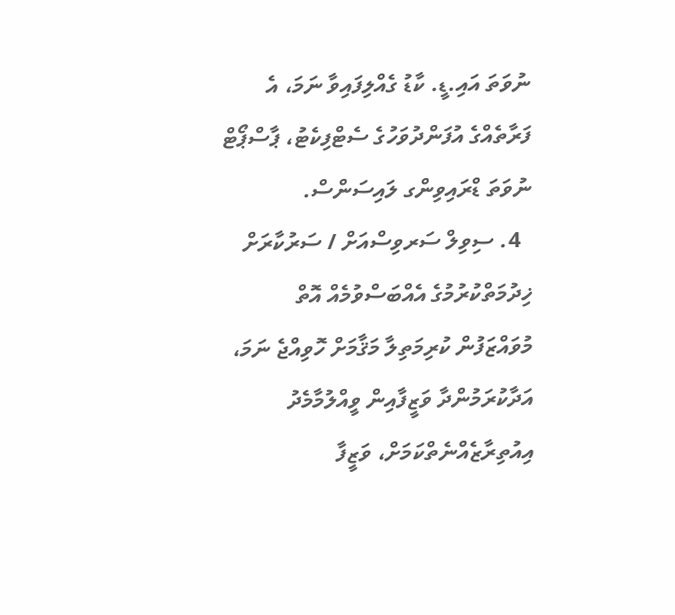ނުވަތަ އައި.ޑީ. ކާޑު ގެއްލިފައިވާ ނަމަ، އެ ފަރާތެއްގެ އުފަންދުވަހުގެ ސެޓްފިކެޓު، ޕާސްޕޯޓް ނުވަތަ ޑްރައިވިންގ ލައިސަންސް.
  4. ސިވިލް ސަރވިސްއަށް / ސަރުކާރަށް ޚިދުމަތްކުރުމުގެ އެއްބަސްވުމެއް އޮތް މުވައްޒަފުން ކުރިމަތިލާ މަޤާމަށް ހޮވިއްޖެ ނަމަ، އަދާކުރަމުންދާ ވަޒީފާއިން ވީއްލުމާމެދު އިއުތިރާޒެއްނެތްކަމަށް، ވަޒީފާ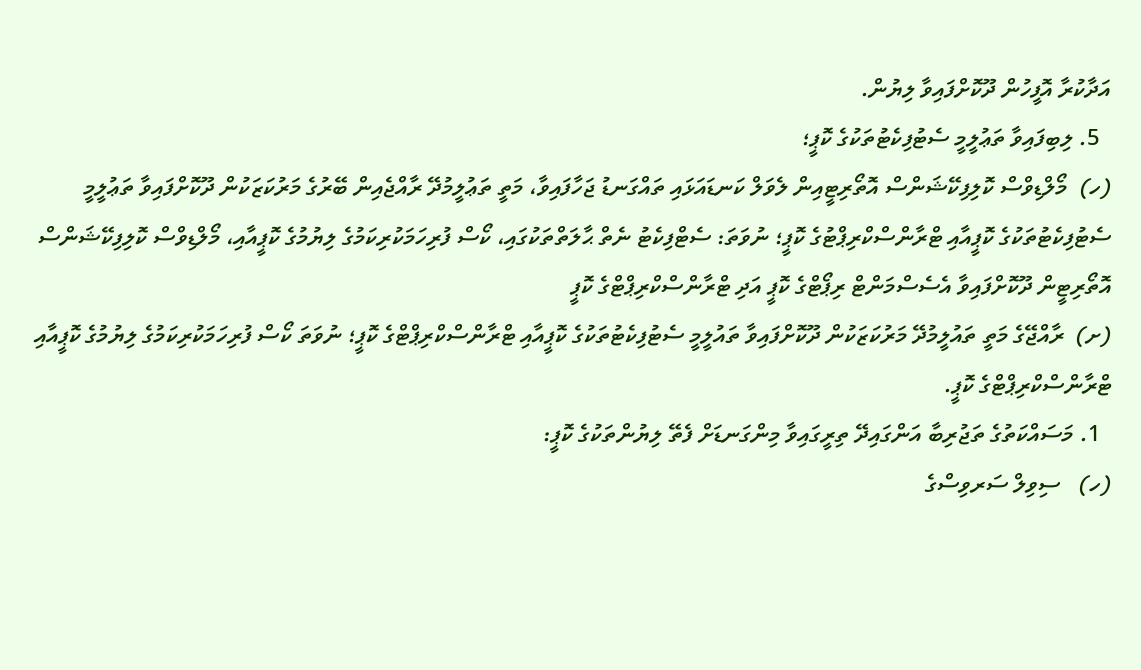އަދާކުރާ އޮފީހުން ދޫކޮށްފައިވާ ލިޔުން.
  5. ލިބިފައިވާ ތަޢުލީމީ ސެޓުފިކެޓުތަކުގެ ކޮޕީ؛
(ހ)  މޯލްޑިވްސް ކޮލިފިކޭޝަންސް އޮތޯރިޓީއިން ލެވަލް ކަނޑައަޅައި ތައްގަނޑު ޖަހާފައިވާ، މަތީ ތަޢުލީމުދޭ ރާއްޖެއިން ބޭރުގެ މަރުކަޒަކުން ދޫކޮށްފައިވާ ތަޢުލީމީ ސެޓުފިކެޓުތަކުގެ ކޮޕީއާއި ޓްރާންސްކްރިޕްޓުގެ ކޮޕީ؛ ނުވަތަ: ސެޓްފިކެޓު ނެތް ޙާލަތްތަކުގައި، ކޯސް ފުރިހަމަކުރިކަމުގެ ލިޔުމުގެ ކޮޕީއާއި، މޯލްޑިވްސް ކޮލިފިކޭޝަންސް އޮތޯރިޓީން ދޫކޮށްފައިވާ އެސެސްމަންޓް ރިޕޯޓްގެ ކޮޕީ އަދި ޓްރާންސްކްރިޕްޓްގެ ކޮޕީ
(ށ)  ރާއްޖޭގެ މަތީ ތައުލީމުދޭ މަރުކަޒަކުން ދޫކޮށްފައިވާ ތައުލީމީ ސެޓުފިކެޓުތަކުގެ ކޮޕީއާއި ޓްރާންސްކްރިޕްޓްގެ ކޮޕީ؛ ނުވަތަ ކޯސް ފުރިހަމަކުރިކަމުގެ ލިޔުމުގެ ކޮޕީއާއި ޓްރާންސްކްރިޕްޓްގެ ކޮޕީ.
  1. މަސައްކަތުގެ ތަޖުރިބާ އަންގައިދޭ ތިރީގައިވާ މިންގަނޑަށް ފެތޭ ލިޔުންތަކުގެ ކޮޕީ:
(ހ)   ސިވިލް ސަރވިސްގެ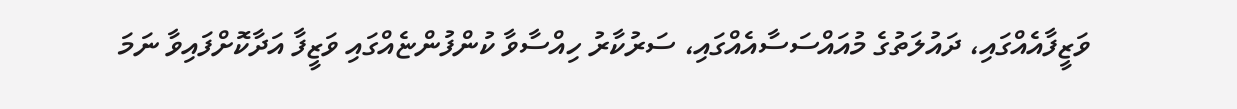ވަޒީފާއެއްގައި، ދައުލަތުގެ މުއައްސަސާއެއްގައި، ސަރުކާރު ހިއްސާވާ ކުންފުންޏެއްގައި ވަޒީފާ އަދާކޮށްފައިވާ ނަމަ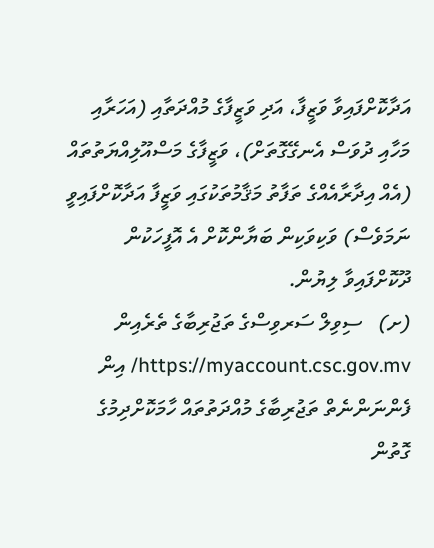އަދާކޮށްފައިވާ ވަޒީފާ، އަދި ވަޒީފާގެ މުއްދަތާއި (އަހަރާއި މަހާއި ދުވަސް އެނގޭގޮތަށް)، ވަޒީފާގެ މަސްއޫލިއްޔަތުތައް (އެއް އިދާރާއެއްގެ ތަފާތު މަޤާމުތަކުގައި ވަޒީފާ އަދާކޮށްފައިވީ ނަމަވެސް) ވަކިވަކިން ބަޔާންކޮށް އެ އޮފީހަކުން ދޫކޮށްފައިވާ ލިޔުން.
(ށ)   ސިވިލް ސަރވިސްގެ ތަޖުރިބާގެ ތެރެއިން https://myaccount.csc.gov.mv/ އިން ފެންނަންނެތް ތަޖުރިބާގެ މުއްދަތުތައް ހާމަކޮށްދިމުގެ ގޮތުން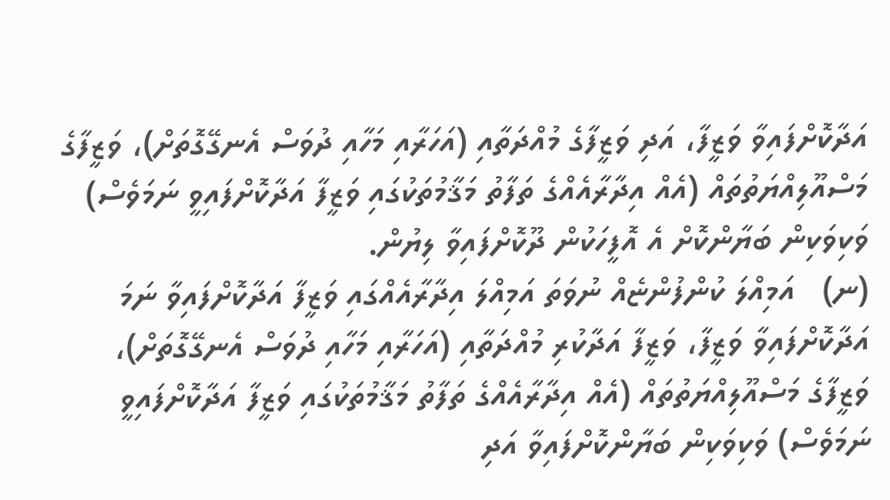އަދާކޮށްފައިވާ ވަޒީފާ، އަދި ވަޒީފާގެ މުއްދަތާއި (އަހަރާއި މަހާއި ދުވަސް އެނގޭގޮތަށް)، ވަޒީފާގެ މަސްއޫލިއްޔަތުތައް (އެއް އިދާރާއެއްގެ ތަފާތު މަޤާމުތަކުގައި ވަޒީފާ އަދާކޮށްފައިވީ ނަމަވެސް) ވަކިވަކިން ބަޔާންކޮށް އެ އޮފީހަކުން ދޫކޮށްފައިވާ ލިޔުން.
(ނ)   އަމިއްލަ ކުންފުންޏެއް ނުވަތަ އަމިއްލަ އިދާރާއެއްގައި ވަޒީފާ އަދާކޮށްފައިވާ ނަމަ އަދާކޮށްފައިވާ ވަޒީފާ، ވަޒީފާ އަދާކުރި މުއްދަތާއި (އަހަރާއި މަހާއި ދުވަސް އެނގޭގޮތަށް)، ވަޒީފާގެ މަސްއޫލިއްޔަތުތައް (އެއް އިދާރާއެއްގެ ތަފާތު މަޤާމުތަކުގައި ވަޒީފާ އަދާކޮށްފައިވީ ނަމަވެސް) ވަކިވަކިން ބަޔާންކޮށްފައިވާ އަދި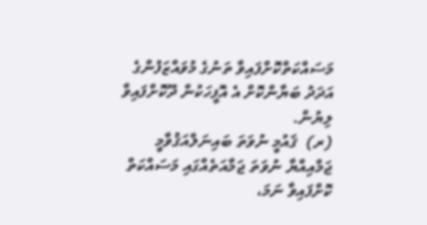މަސައްކަތްކޮށްފައިވާ ތަނުގެ މުވައްޒަފުންގެ އަދަދު ބަޔާންކޮށް އެ އޮފީހަކުން ދޫކޮށްފައިވާ ލިޔުން.
(ރ)  ޤައުމީ ނުވަތަ ބައިނަލްއަޤުވާމީ ޖަމްއިއްޔާ ނުވަތަ ޖަމާއަތެއްގައި މަސައްކަތް ކޮށްފައިވާ ނަމަ،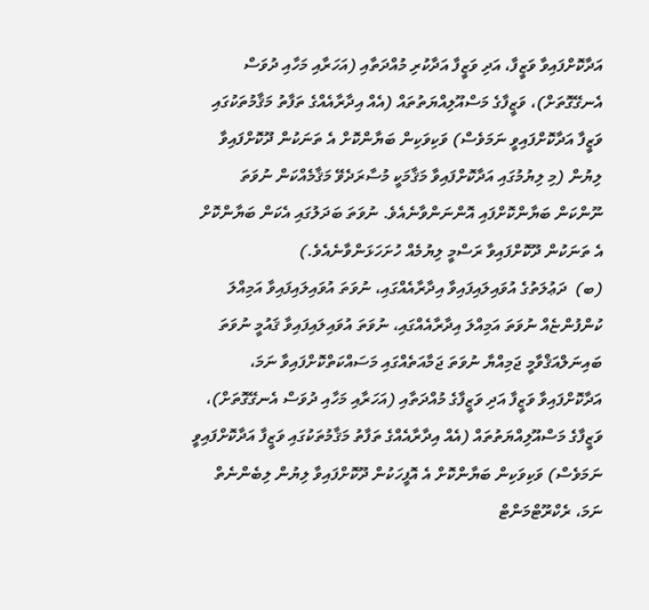އަދާކޮށްފައިވާ ވަޒީފާ، އަދި ވަޒީފާ އަދާކުރި މުއްދަތާއި (އަހަރާއި މަހާއި ދުވަސް އެނގޭގޮތަށް)، ވަޒީފާގެ މަސްއޫލިއްޔަތުތައް (އެއް އިދާރާއެއްގެ ތަފާތު މަޤާމުތަކުގައި ވަޒީފާ އަދާކޮށްފައިވީ ނަމަވެސް) ވަކިވަކިން ބަޔާންކޮށް އެ ތަނަކުން ދޫކޮށްފައިވާ ލިޔުން (މި ލިޔުމުގައި އަދާކޮށްފައިވާ މަޤާމަކީ މުސާރަދެވޭ މަޤާމެއްކަން ނުވަތަ ނޫންކަން ބަޔާންކޮށްފައި އޮންނަންވާނެއެވެ. ނުވަތަ ބަދަލުގައި އެކަން ބަޔާންކޮށް އެ ތަނަކުން ދޫކޮށްފައިވާ ރަސްމީ ލިޔުމެއް ހުށަހަޅަންވާނެއެވެ.)
(ބ)  ދަޢުލަތުގެ އުވައިލައިފައިވާ އިދާރާއެއްގައި، ނުވަތަ އުވައިލައިފައިވާ އަމިއްލަ ކުންފުންޏެއް ނުވަތަ އަމިއްލަ އިދާރާއެއްގައި، ނުވަތަ އުވައިލައިފައިވާ ޤައުމީ ނުވަތަ ބައިނަލްއަޤްވާމީ ޖަމިއްޔާ ނުވަތަ ޖަމާއަތެއްގައި މަސައްކަތްކޮށްފައިވާ ނަމަ، އަދާކޮށްފައިވާ ވަޒީފާ އަދި ވަޒީފާގެ މުއްދަތާއި (އަހަރާއި މަހާއި ދުވަސް އެނގޭގޮތަށް)، ވަޒީފާގެ މަސްއޫލިއްޔަތުތައް (އެއް އިދާރާއެއްގެ ތަފާތު މަޤާމުތަކުގައި ވަޒީފާ އަދާކޮށްފައިވީ ނަމަވެސް) ވަކިވަކިން ބަޔާންކޮށް އެ އޮފީހަކުން ދޫކޮށްފައިވާ ލިޔުން ލިބެންނެތް ނަމަ، ރެކްރޫޓްމަންޓް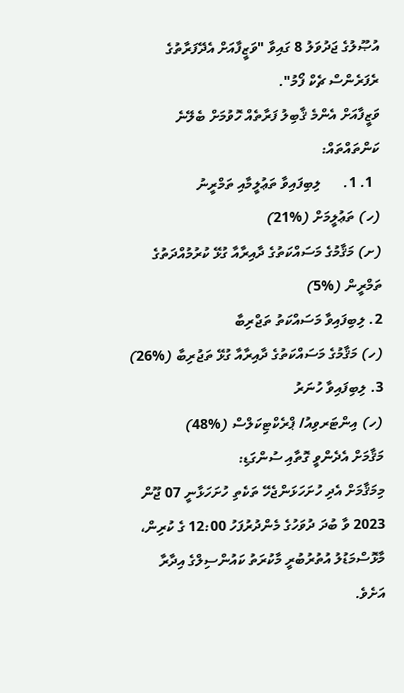އުޞޫލުގެ ޖަދުވަލު 8 ގައިވާ "ވަޒީފާއަށް އެދޭފަރާތުގެ ރެފަރެންސް ޗެކް ފޯމު".
ވަޒީފާއަށް އެންމެ ޤާބިލު ފަރާތެއް ހޮވުމަށް ބެލޭނެ ކަންތައްތައް:
  1. 1.      ލިބިފައިވާ ތަޢުލީމާއި ތަމްރީނު
(ހ) ތަޢުލީމަށް (%21)
(ށ) މަޤާމުގެ މަސައްކަތުގެ ދާއިރާއާ ގުޅޭ ކުރުމުއްދަތުގެ ތަމްރީން (%5)
2. ލިބިފައިވާ މަސައްކަތު ތަޖްރިބާ
(ހ) މަޤާމުގެ މަސައްކަތުގެ ދާއިރާއާ ގުޅޭ ތަޖުރިބާ (%26)
3. ލިބިފައިވާ ހުނަރު
(ހ) އިންޓަރވިއު/ ޕްރެކްޓިކަލްސް (%48)
މަޤާމަށް އެދެންވީ ގޮތާއި ސުންގަޑި:
މިމަޤާމަށް އެދި ހުށަހަޅަންޖެހޭ ތަކެތި ހުށަހަޅާނީ 07 ޖޫން 2023 ވާ ބުދަ ދުވަހުގެ މެންދުރުފަހު 12:00 ގެ ކުރިން، މާޅޮސްމަޑުލު އުތުރުބުރީ މާކުރަތު ކައުންސިލްގެ އިދާރާ އަށެވެ.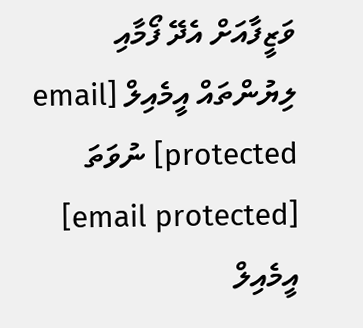ވަޒީފާއަށް އެދޭ ފޯމާއި ލިޔުންތައް އީމެއިލް [email protected] ނުވަތަ [email protected]  އީމެއިލް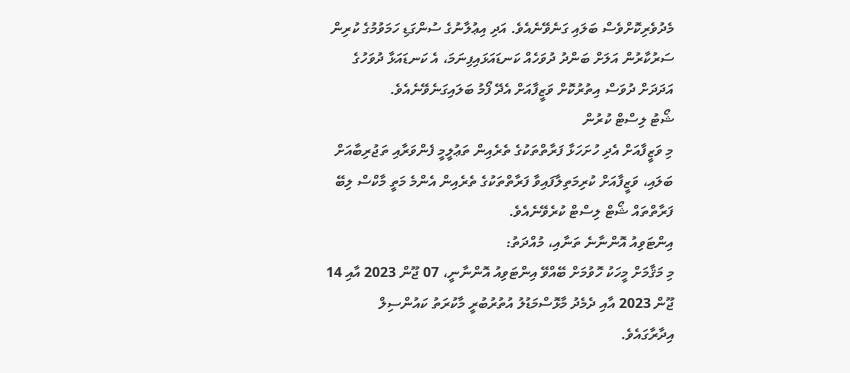މެދުވެރިކޮށްވެސް ބަލައި ގަނެވޭނެއެވެ. އަދި އިޢުލާނުގެ ސުންގަޑި ހަމަވުމުގެ ކުރިން ސަރުކާރުން އަލަށް ބަންދު ދުވަހެއް ކަނޑައަޅައިފިނަމަ، އެ ކަނޑައަޅާ ދުވަހުގެ އަދަދަށް ދުވަސް އިތުރުކޮށް ވަޒީފާއަށް އެދޭ ފޯމު ބަލައިގަނެވޭނެއެވެ.
ޝޯޓު ލިސްޓް ކުރުން
މި ވަޒީފާއަށް އެދި ހުށަހަޅާ ފަރާތްތަކުގެ ތެރެއިން ތަޢުލީމީ ފެންވަރާއި ތަޖުރިބާއަށް ބަލައި، ވަޒީފާއަށް ކުރިމަތިލާފައިވާ ފަރާތްތަކުގެ ތެރެއިން އެންމެ މަތީ މާކްސް ލިބޭ ފަރާތްތައް ޝޯޓް ލިސްޓް ކުރެވޭނެއެވެ.
އިންޓަވިއު އޮންނާނެ ތަނާއި، މުއްދަތު:
މި މަޤާމަށް މީހަކު ހޮވުމަށް ބޭއްވޭ އިންޓަވިއު އޮންނާނީ، 07 ޖޫން 2023 އާއި 14 ޖޫން 2023 އާއި ދެމެދު މާޅޮސްމަޑުލު އުތުރުބުރީ މާކުރަތު ކައުންސިލް އިދާރާގައެވެ.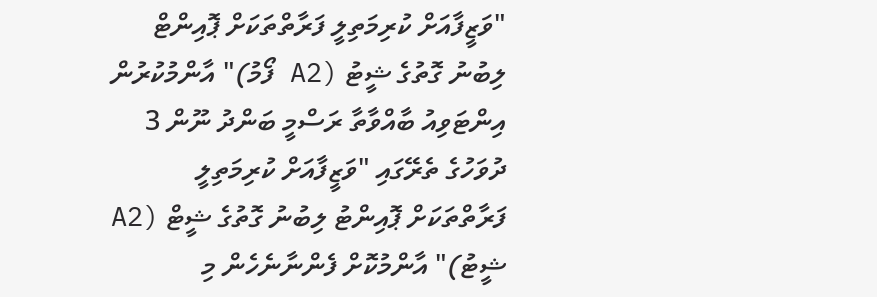"ވަޒީފާއަށް ކުރިމަތިލީ ފަރާތްތަކަށް ޕޮއިންޓް ލިބުނު ގޮތުގެ ޝީޓު (A2 ފޯމު)" އާންމުކުރުން
އިންޓަވިއު ބާއްވާތާ ރަސްމީ ބަންދު ނޫން 3 ދުވަހުގެ ތެރޭގައި "ވަޒީފާއަށް ކުރިމަތިލީ ފަރާތްތަކަށް ޕޮއިންޓު ލިބުނު ގޮތުގެ ޝީޓް (A2 ޝީޓު)" އާންމުކޮށް ފެންނާނެހެން މި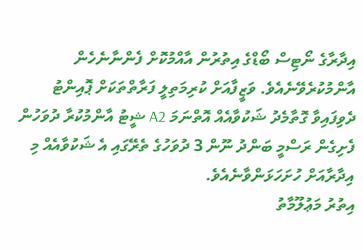އިދާރާގެ ނޯޓިސް ބޯޑްގެ އިތުރުން އާއްމުކޮށް ފެންނާނެހެން އާންމުކުރެވޭނެއެވެ. ވަޒީފާއަށް ކުރިމަތިލީ ފަރާތްތަކަށް ޕޮއިންޓު ދެވިފައިވާ ގޮތާމެދު ޝަކުވާއެއް އޮތްނަމަ A2 ޝީޓު އާންމުކުރާ ދުވަހުން ފެށިގެން ރަސްމީ ބަންދު ނޫން 3 ދުވަހުގެ ތެރޭގައި އެ ޝަކުވާއެއް މި އިދާރާއަށް ހުށަހަޅަންވާނެއެވެ.
އިތުރު މަޢުލޫމާތު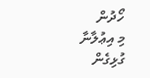ހޯދުން
މި އިޢުލާނާ ގުޅިގެން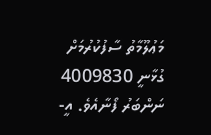މަޢުލޫމާތު ސާފުކުރުމަށް ގުޅާނީ 4009830 ނަންބަރު ފޯނާއެވެ. އީ-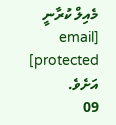މެއިލް ކުރާނީ [email protected] އަށެވެ.
09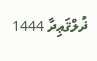ޛުލްޤަޢިދާ 1444